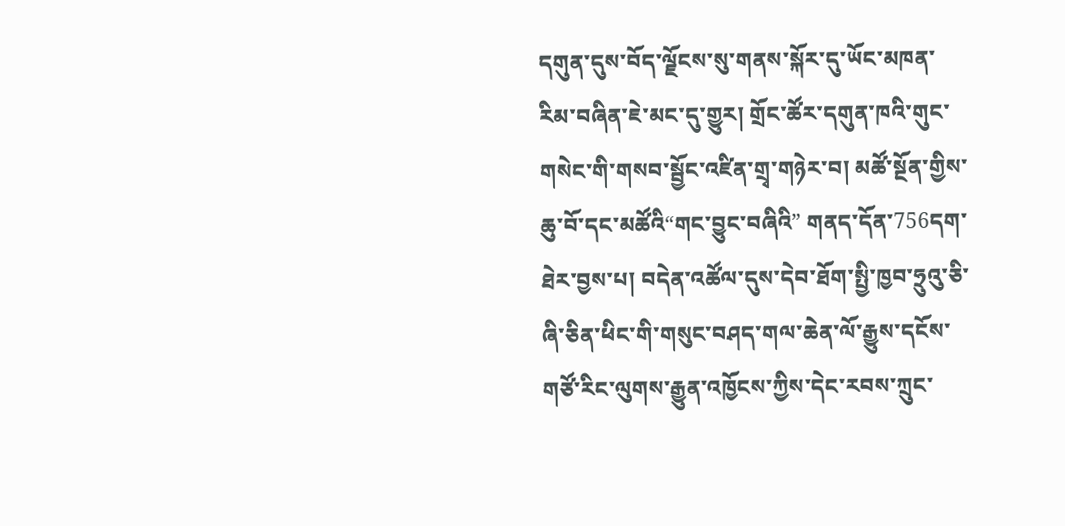དགུན་དུས་བོད་ལྗོངས་སུ་གནས་སྐོར་དུ་ཡོང་མཁན་རིམ་བཞིན་ཇེ་མང་དུ་གྱུར། གྲོང་ཚོར་དགུན་ཁའི་གུང་གསེང་གི་གསབ་སྦྱོང་འཛིན་གྲྭ་གཉེར་བ། མཚོ་སྔོན་གྱིས་ཆུ་བོ་དང་མཚོའི“གང་བྱུང་བཞིའི” གནད་དོན་756དག་ཐེར་བྱས་པ། བདེན་འཚོལ་དུས་དེབ་ཐོག་སྤྱི་ཁྱབ་ཧྲུའུ་ཅི་ཞི་ཅིན་ཕིང་གི་གསུང་བཤད་གལ་ཆེན་ལོ་རྒྱུས་དངོས་གཙོ་རིང་ལུགས་རྒྱུན་འཁྱོངས་ཀྱིས་དེང་རབས་ཀྲུང་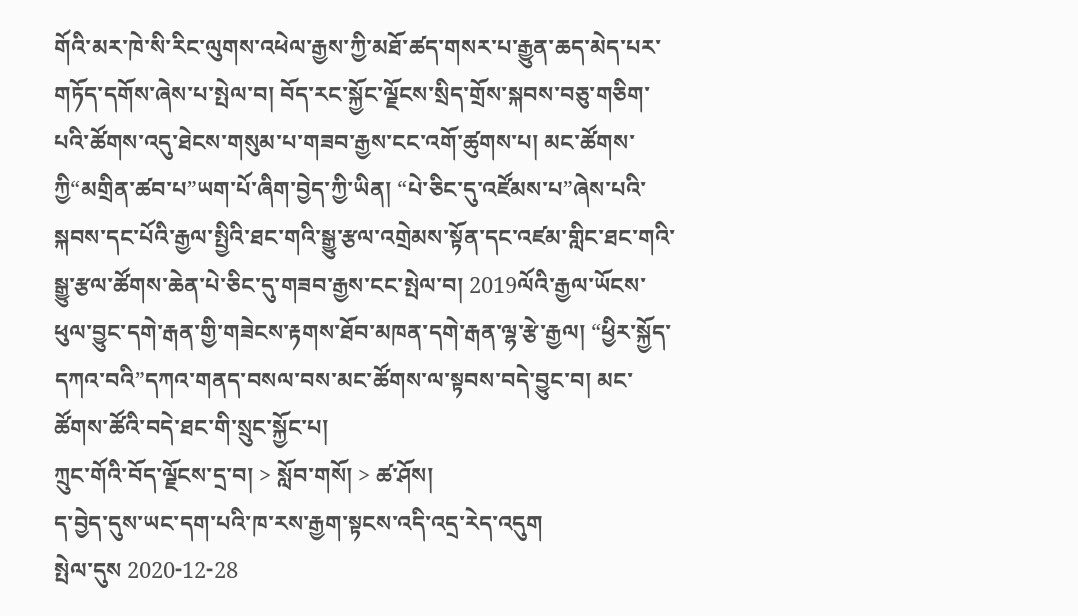གོའི་མར་ཁེ་སི་རིང་ལུགས་འཕེལ་རྒྱས་ཀྱི་མཐོ་ཚད་གསར་པ་རྒྱུན་ཆད་མེད་པར་གཏོད་དགོས་ཞེས་པ་སྤེལ་བ། བོད་རང་སྐྱོང་ལྗོངས་སྲིད་གྲོས་སྐབས་བཅུ་གཅིག་པའི་ཚོགས་འདུ་ཐེངས་གསུམ་པ་གཟབ་རྒྱས་ངང་འགོ་ཚུགས་པ། མང་ཚོགས་ཀྱི“མགྲིན་ཚབ་པ”ཡག་པོ་ཞིག་བྱེད་ཀྱི་ཡིན། “པེ་ཅིང་དུ་འཛོམས་པ”ཞེས་པའི་སྐབས་དང་པོའི་རྒྱལ་སྤྱིའི་ཐང་གའི་སྒྱུ་རྩལ་འགྲེམས་སྟོན་དང་འཛམ་གླིང་ཐང་གའི་སྒྱུ་རྩལ་ཚོགས་ཆེན་པེ་ཅིང་དུ་གཟབ་རྒྱས་ངང་སྤེལ་བ། 2019ལོའི་རྒྱལ་ཡོངས་ཕུལ་བྱུང་དགེ་རྒན་གྱི་གཟེངས་རྟགས་ཐོབ་མཁན་དགེ་རྒན་ལྷ་རྩེ་རྒྱལ། “ཕྱིར་སྐྱོད་དཀའ་བའི”དཀའ་གནད་བསལ་བས་མང་ཚོགས་ལ་སྟབས་བདེ་བྱུང་བ། མང་ཚོགས་ཚོའི་བདེ་ཐང་གི་སྲུང་སྐྱོང་པ།
ཀྲུང་གོའི་བོད་ལྗོངས་དྲ་བ། > སློབ་གསོ། > ཚ་ཤོས།
ད་བྱེད་དུས་ཡང་དག་པའི་ཁ་རས་རྒྱག་སྟངས་འདི་འདྲ་རེད་འདུག
སྤེལ་དུས 2020-12-28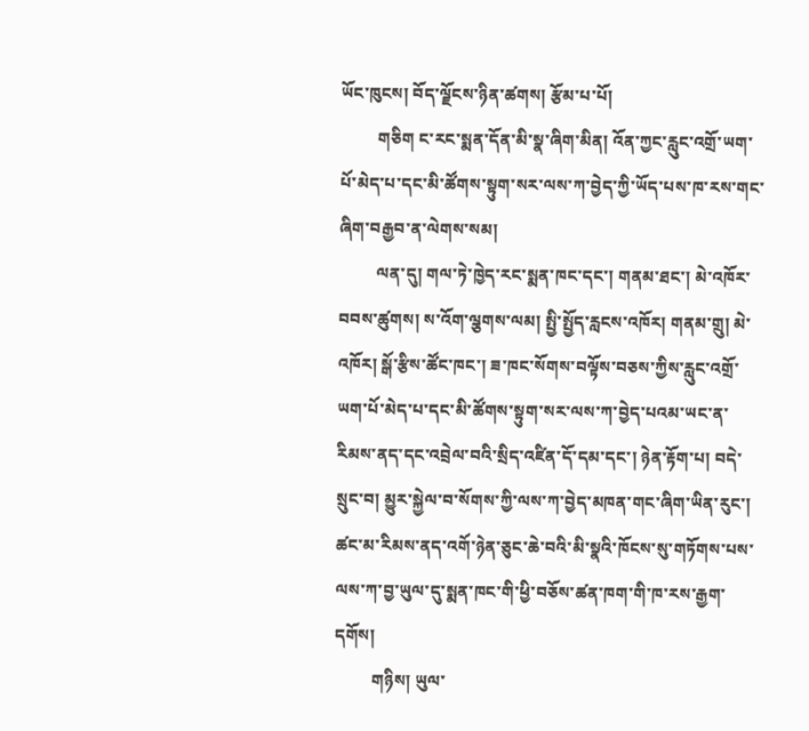ཡོང་ཁུངས། བོད་ལྗོངས་ཉིན་ཚགས། རྩོམ་པ་པོ།
         གཅིག ང་རང་སྨན་དོན་མི་སྣ་ཞིག་མིན། འོན་ཀྱང་རླུང་འགྲོ་ཡག་པོ་མེད་པ་དང་མི་ཚོགས་སྟུག་སར་ལས་ཀ་བྱེད་ཀྱི་ཡོད་པས་ཁ་རས་གང་ཞིག་བརྒྱབ་ན་ལེགས་སམ།
         ལན་དུ། གལ་ཏེ་ཁྱེད་རང་སྨན་ཁང་དང་། གནམ་ཐང་། མེ་འཁོར་བབས་ཚུགས། ས་འོག་ལྕགས་ལམ། སྤྱི་སྤྱོད་རླངས་འཁོར། གནམ་གྲུ། མེ་འཁོར། སྒོ་རྩིས་ཚོང་ཁང་། ཟ་ཁང་སོགས་བལྟོས་བཅས་ཀྱིས་རླུང་འགྲོ་ཡག་པོ་མེད་པ་དང་མི་ཚོགས་སྟུག་སར་ལས་ཀ་བྱེད་པའམ་ཡང་ན་རིམས་ནད་དང་འབྲེལ་བའི་སྲིད་འཛིན་དོ་དམ་དང་། ཉེན་རྟོག་པ། བདེ་སྲུང་བ། མྱུར་སྐྱེལ་བ་སོགས་ཀྱི་ལས་ཀ་བྱེད་མཁན་གང་ཞིག་ཡིན་རུང་། ཚང་མ་རིམས་ནད་འགོ་ཉེན་ཅུང་ཆེ་བའི་མི་སྣའི་ཁོངས་སུ་གཏོགས་པས་ལས་ཀ་བྱ་ཡུལ་དུ་སྨན་ཁང་གི་ཕྱི་བཅོས་ཚན་ཁག་གི་ཁ་རས་རྒྱག་དགོས།
         གཉིས། ཡུལ་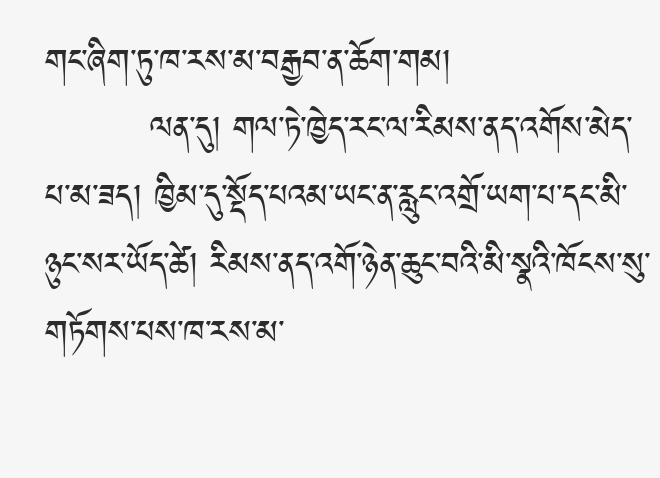གང་ཞིག་ཏུ་ཁ་རས་མ་བརྒྱབ་ན་ཆོག་གམ།
         ལན་དུ། གལ་ཏེ་ཁྱེད་རང་ལ་རིམས་ནད་འགོས་མེད་པ་མ་ཟད། ཁྱིམ་དུ་སྡོད་པའམ་ཡང་ན་རླུང་འགྲོ་ཡག་པ་དང་མི་ཉུང་སར་ཡོད་ཚེ། རིམས་ནད་འགོ་ཉེན་ཆུང་བའི་མི་སྣའི་ཁོངས་སུ་གཏོགས་པས་ཁ་རས་མ་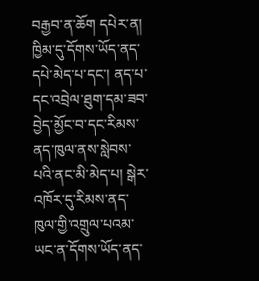བརྒྱབ་ན་ཆོག དཔེར་ན། ཁྱིམ་དུ་དོགས་ཡོད་ནད་དཔེ་མེད་པ་དང་། ནད་པ་དང་འབྲེལ་ཐུག་དམ་ཟབ་བྱེད་མྱོང་བ་དང་རིམས་ནད་ཁུལ་ནས་སླེབས་པའི་ནང་མི་མེད་པ། སྒེར་འཁོར་དུ་རིམས་ནད་ཁུལ་གྱི་འགྲུལ་པའམ་ཡང་ན་དོགས་ཡོད་ནད་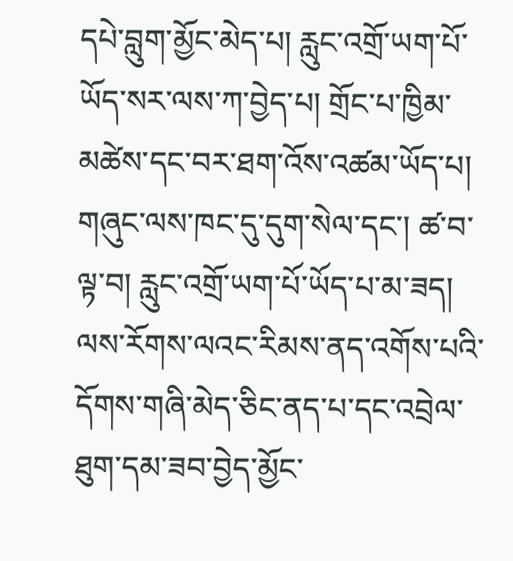དཔེ་བླུག་མྱོང་མེད་པ། རླུང་འགྲོ་ཡག་པོ་ཡོད་སར་ལས་ཀ་བྱེད་པ། གྲོང་པ་ཁྱིམ་མཚེས་དང་བར་ཐག་འོས་འཚམ་ཡོད་པ། གཞུང་ལས་ཁང་དུ་དུག་སེལ་དང་། ཚ་བ་ལྟ་བ། རླུང་འགྲོ་ཡག་པོ་ཡོད་པ་མ་ཟད། ལས་རོགས་ལའང་རིམས་ནད་འགོས་པའི་དོགས་གཞི་མེད་ཅིང་ནད་པ་དང་འབྲེལ་ཐུག་དམ་ཟབ་བྱེད་མྱོང་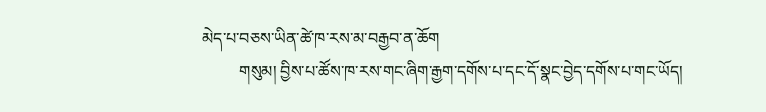མེད་པ་བཅས་ཡིན་ཚེ་ཁ་རས་མ་བརྒྱབ་ན་ཆོག
         གསུམ། བྱིས་པ་ཚོས་ཁ་རས་གང་ཞིག་རྒྱག་དགོས་པ་དང་དོ་སྣང་བྱེད་དགོས་པ་གང་ཡོད།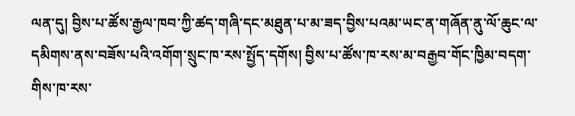ལན་དུ། བྱིས་པ་ཚོས་རྒྱལ་ཁབ་ཀྱི་ཚད་གཞི་དང་མཐུན་པ་མ་ཟད་བྱིས་པའམ་ཡང་ན་གཞོན་ནུ་ལོ་ཆུང་ལ་དམིགས་ནས་བཟོས་པའི་འགོག་སྲུང་ཁ་རས་སྤྱོད་དགོས། བྱིས་པ་ཚོས་ཁ་རས་མ་བརྒྱབ་གོང་ཁྱིམ་བདག་གིས་ཁ་རས་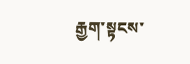རྒྱག་སྟངས་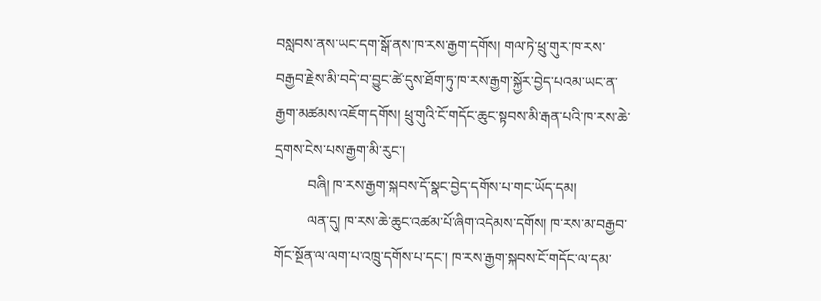བསླབས་ནས་ཡང་དག་སྒོ་ནས་ཁ་རས་རྒྱག་དགོས། གལ་ཏེ་ཕྲུ་གུར་ཁ་རས་བརྒྱབ་རྗེས་མི་བདེ་བ་བྱུང་ཚེ་དུས་ཐོག་ཏུ་ཁ་རས་རྒྱག་སྐྱོར་བྱེད་པའམ་ཡང་ན་རྒྱག་མཚམས་འཇོག་དགོས། ཕྲུ་གུའི་ངོ་གདོང་ཆུང་སྟབས་མི་རྒན་པའི་ཁ་རས་ཆེ་དྲགས་ངེས་པས་རྒྱག་མི་རུང་།
         བཞི། ཁ་རས་རྒྱག་སྐབས་དོ་སྣང་བྱེད་དགོས་པ་གང་ཡོད་དམ།
         ལན་དུ། ཁ་རས་ཆེ་ཆུང་འཚམ་པོ་ཞིག་འདེམས་དགོས། ཁ་རས་མ་བརྒྱབ་གོང་སྔོན་ལ་ལག་པ་འཁྲུ་དགོས་པ་དང་། ཁ་རས་རྒྱག་སྐབས་ངོ་གདོང་ལ་དམ་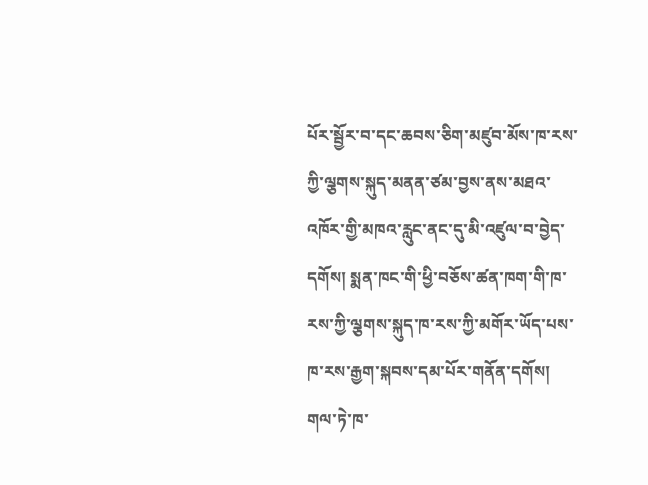པོར་སྦྱོར་བ་དང་ཆབས་ཅིག་མཛུབ་མོས་ཁ་རས་ཀྱི་ལྕགས་སྐུད་མནན་ཙམ་བྱས་ནས་མཐའ་འཁོར་གྱི་མཁའ་རླུང་ནང་དུ་མི་འཛུལ་བ་བྱེད་དགོས། སྨན་ཁང་གི་ཕྱི་བཅོས་ཚན་ཁག་གི་ཁ་རས་ཀྱི་ལྕགས་སྐུད་ཁ་རས་ཀྱི་མགོར་ཡོད་པས་ཁ་རས་རྒྱག་སྐབས་དམ་པོར་གནོན་དགོས། གལ་ཏེ་ཁ་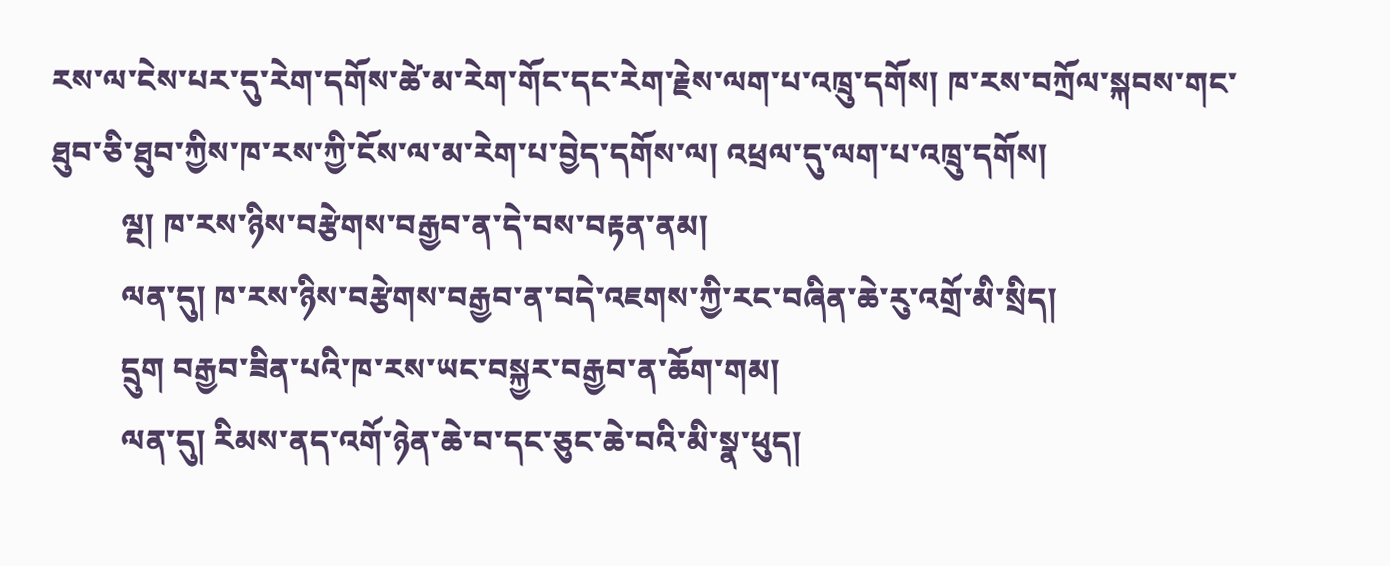རས་ལ་ངེས་པར་དུ་རེག་དགོས་ཚེ་མ་རེག་གོང་དང་རེག་རྗེས་ལག་པ་འཁྲུ་དགོས། ཁ་རས་བཀྲོལ་སྐབས་གང་ཐུབ་ཅི་ཐུབ་ཀྱིས་ཁ་རས་ཀྱི་ངོས་ལ་མ་རེག་པ་བྱེད་དགོས་ལ། འཕྲལ་དུ་ལག་པ་འཁྲུ་དགོས།
         ལྔ། ཁ་རས་ཉིས་བརྩེགས་བརྒྱབ་ན་དེ་བས་བརྟན་ནམ།
         ལན་དུ། ཁ་རས་ཉིས་བརྩེགས་བརྒྱབ་ན་བདེ་འཇགས་ཀྱི་རང་བཞིན་ཆེ་རུ་འགྲོ་མི་སྲིད།
         དྲུག བརྒྱབ་ཟིན་པའི་ཁ་རས་ཡང་བསྐྱར་བརྒྱབ་ན་ཆོག་གམ།
         ལན་དུ། རིམས་ནད་འགོ་ཉེན་ཆེ་བ་དང་ཅུང་ཆེ་བའི་མི་སྣ་ཕུད།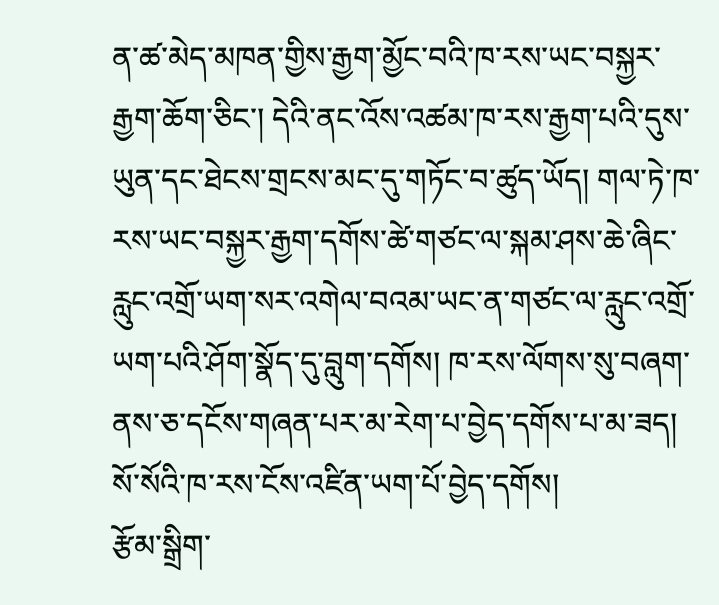ན་ཚ་མེད་མཁན་གྱིས་རྒྱག་མྱོང་བའི་ཁ་རས་ཡང་བསྐྱར་རྒྱག་ཆོག་ཅིང་། དེའི་ནང་འོས་འཚམ་ཁ་རས་རྒྱག་པའི་དུས་ཡུན་དང་ཐེངས་གྲངས་མང་དུ་གཏོང་བ་ཚུད་ཡོད། གལ་ཏེ་ཁ་རས་ཡང་བསྐྱར་རྒྱག་དགོས་ཚེ་གཙང་ལ་སྐམ་ཤས་ཆེ་ཞིང་རླུང་འགྲོ་ཡག་སར་འགེལ་བའམ་ཡང་ན་གཙང་ལ་རླུང་འགྲོ་ཡག་པའི་ཤོག་སྣོད་དུ་བླུག་དགོས། ཁ་རས་ལོགས་སུ་བཞག་ནས་ཅ་དངོས་གཞན་པར་མ་རེག་པ་བྱེད་དགོས་པ་མ་ཟད། སོ་སོའི་ཁ་རས་ངོས་འཛིན་ཡག་པོ་བྱེད་དགོས།
རྩོམ་སྒྲིག་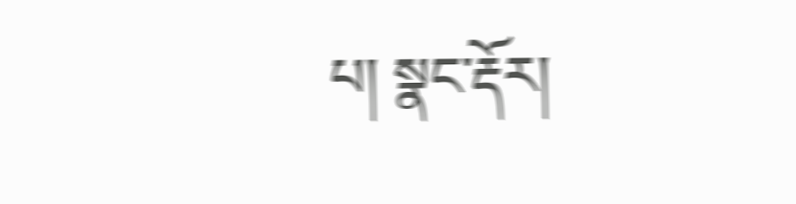པ། སྣང་རྡོར།